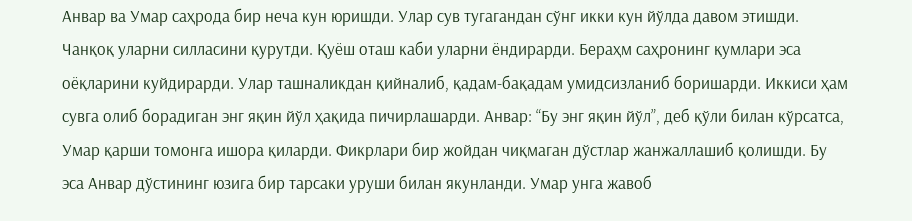Анвар ва Умар саҳрода бир неча кун юришди. Улар сув тугагандан сўнг икки кун йўлда давом этишди. Чанқоқ уларни силласини қурутди. Қуёш оташ каби уларни ёндирарди. Бераҳм саҳронинг қумлари эса оёқларини куйдирарди. Улар ташналикдан қийналиб, қадам-бақадам умидсизланиб боришарди. Иккиси ҳам сувга олиб борадиган энг яқин йўл ҳақида пичирлашарди. Анвар: “Бу энг яқин йўл”, деб қўли билан кўрсатса, Умар қарши томонга ишора қиларди. Фикрлари бир жойдан чиқмаган дўстлар жанжаллашиб қолишди. Бу эса Анвар дўстининг юзига бир тарсаки уруши билан якунланди. Умар унга жавоб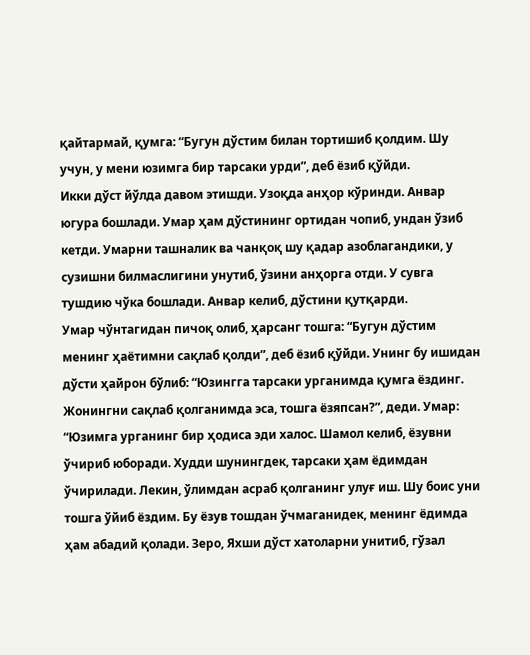қайтармай, қумга: “Бугун дўстим билан тортишиб қолдим. Шу учун, у мени юзимга бир тарсаки урди”, деб ёзиб қўйди.
Икки дўст йўлда давом этишди. Узоқда анҳор кўринди. Анвар югура бошлади. Умар ҳам дўстининг ортидан чопиб, ундан ўзиб кетди. Умарни ташналик ва чанқоқ шу қадар азоблагандики, у сузишни билмаслигини унутиб, ўзини анҳорга отди. У сувга тушдию чўка бошлади. Анвар келиб, дўстини қутқарди.
Умар чўнтагидан пичоқ олиб, ҳарсанг тошга: “Бугун дўстим менинг ҳаётимни сақлаб қолди”, деб ёзиб қўйди. Унинг бу ишидан дўсти ҳайрон бўлиб: “Юзингга тарсаки урганимда қумга ёздинг. Жонингни сақлаб қолганимда эса, тошга ёзяпсан?”, деди. Умар: “Юзимга урганинг бир ҳодиса эди халос. Шамол келиб, ёзувни ўчириб юборади. Худди шунингдек, тарсаки ҳам ёдимдан ўчирилади. Лекин, ўлимдан асраб қолганинг улуғ иш. Шу боис уни тошга ўйиб ёздим. Бу ёзув тошдан ўчмаганидек, менинг ёдимда ҳам абадий қолади. Зеро, Яхши дўст хатоларни унитиб, гўзал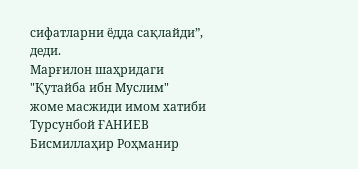сифатларни ёдда сақлайди”, деди.
Марғилон шаҳридаги "Қутайба ибн Муслим"
жоме масжиди имом хатиби Турсунбой ҒАНИЕВ
Бисмиллаҳир Роҳманир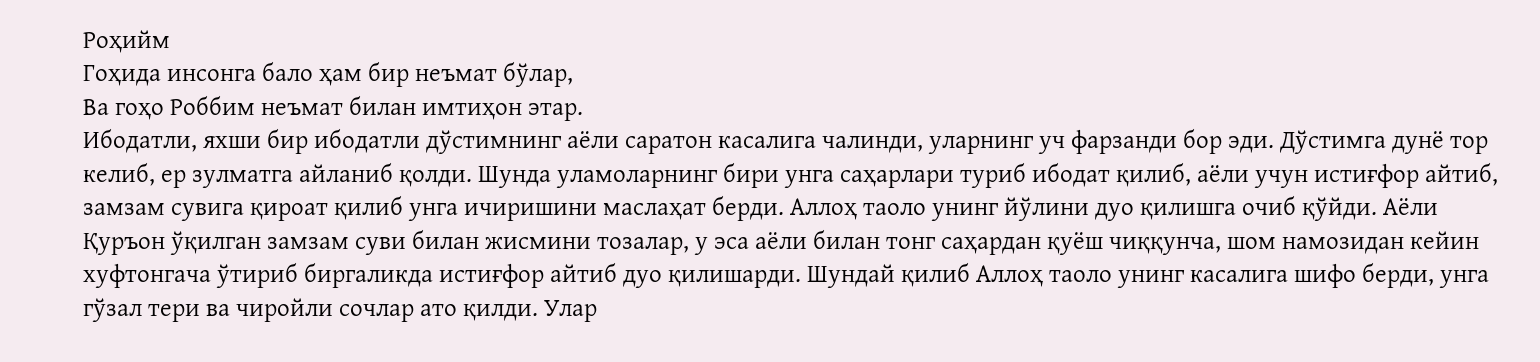Роҳийм
Гоҳида инсонга бало ҳам бир неъмат бўлар,
Ва гоҳо Роббим неъмат билан имтиҳон этар.
Ибодатли, яхши бир ибодатли дўстимнинг аёли саратон касалига чалинди, уларнинг уч фарзанди бор эди. Дўстимга дунё тор келиб, ер зулматга айланиб қолди. Шунда уламоларнинг бири унга саҳарлари туриб ибодат қилиб, аёли учун истиғфор айтиб, замзам сувига қироат қилиб унга ичиришини маслаҳат берди. Аллоҳ таоло унинг йўлини дуо қилишга очиб қўйди. Аёли Қуръон ўқилган замзам суви билан жисмини тозалар, у эса аёли билан тонг саҳардан қуёш чиққунча, шом намозидан кейин хуфтонгача ўтириб биргаликда истиғфор айтиб дуо қилишарди. Шундай қилиб Аллоҳ таоло унинг касалига шифо берди, унга гўзал тери ва чиройли сочлар ато қилди. Улар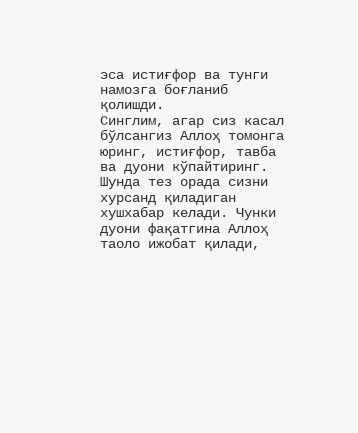эса истиғфор ва тунги намозга боғланиб қолишди.
Синглим, агар сиз касал бўлсангиз Аллоҳ томонга юринг, истиғфор, тавба ва дуони кўпайтиринг. Шунда тез орада сизни хурсанд қиладиган хушхабар келади. Чунки дуони фақатгина Аллоҳ таоло ижобат қилади,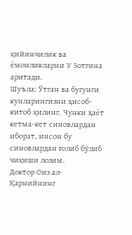қийинчилик ва ёмонликларни У Зотгина аритади.
Шуъла: Ўтган ва бугунги кунларингизни ҳисоб-китоб қилинг. Чунки ҳаёт кетма-кет синовлардан иборат, инсон бу синовлардан ғолиб бўлиб чиқиши лозим.
Доктор Оиз ал-Қарнийнинг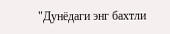"Дунёдаги энг бахтли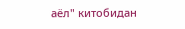аёл" китобидан